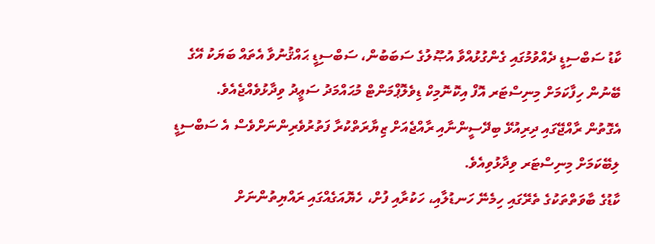ކާޑު ސަބްސިޑީ ދެއްވުމުގައި ގެންގުޅުއްވާ އުޞޫލުގެ ސަބަބުން، ސަބްސިޑީ ޙައްޤުނުވާ އެތައް ބަޔަކު އޭގެ ބޭނުން ހިފާކަމަށް މިނިސްޓަރ އޮފް އިކޮނޮމިކް ޑިވެލޮޕްމަންޓް މުޙައްމަދު ސަޢީދު ވިދާޅުވެއްޖެއެވެ.
އެގޮތުން ރާއްޖޭގައި ދިރިއުޅޭ ބިދޭސީންނާއި ރާއްޖެއަށް ޒިޔާރަތްކުރާ ފަތުރުވެރިންނަށްވެސް އެ ސަބްސިޑީ ލިބޭކަމަށް މިނިސްޓަރ ވިދާޅުވިއެވެ.
ކާޑުގެ ބާވަތްތަކުގެ ތެރޭގައި ހިމެނޭ ހަނޑުލާއި، ހަކުރާއި ފުށް، ހެޔޮއަގެއްގައި ރައްޔިތުންނަށް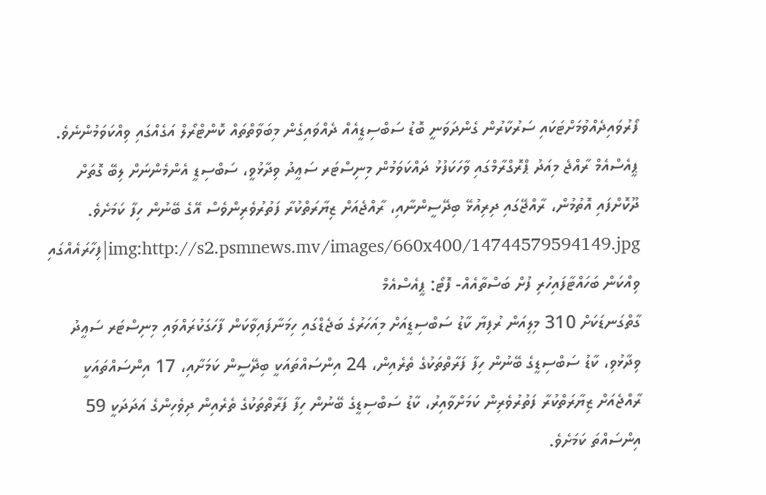ފޯރުވައިދެއްވުމަށްޓަކައި ސަރުކާރުން ގެންދަވަނީ ބޮޑު ސަބްސިޑީއެއް ދެއްވައިގެން މިބަވާތްތައް ކޮންޓްރޯލް އަގެއްގައި ވިއްކަވަމުންނެވެ.
ޕީއެސްއެމް ރާއްޖެ މިއަދު ޕްރޮގްރާމްގައި ވާހަކަފުޅު ދައްކަވަމުން މިނިސްޓަރ ސަޢީދު ވިދާޅުވީ، ސަބްސިޑީ އެންމެންނަށް ލިބޭ ގޮތަށް ދޫކޮށްފައި އޮތުމުން، ރާއްޖޭގައި ދިރިއުޅޭ ބިދޭސީންނާއި، ރާއްޖެއަށް ޒިޔާރަތްކުރާ ފަތުރުވެރިންވެސް އޭގެ ބޭނުން ހިފާ ކަމަށެވެ.
img:http://s2.psmnews.mv/images/660x400/14744579594149.jpg|ފިހާރައެއްގައި ވިއްކަން ބަހައްޓާފައިހުރި ފުށް ބަސްތާއެއް- ފޮޓޯ: ޕީއެސްއެމް
ގާތްގަނޑަކަށް 310 މިލިއަން ރުފިޔާ ކާޑު ސަބްސިޑީއަށް މިއަހަރުގެ ބަޖެޑްގައި ހިމަނާފައިވާކަން ފާހަގަކުރައްވައި މިނިސްޓަރ ސަޢީދު ވިދާޅުވި، ކާޑު ސަބްސިޑީގެ ބޭނުން ހިފާ ފަރާތްތަކުގެ ތެރެއިން، 24 އިންސައްތައަކީ ބިދޭސީން ކަމަށާއި، 17 އިންސައްތައަކީ ރާއްޖެއަށް ޒިޔާރަތްކުރާ ފަތުރުވެރިން ކަމަށްވާއިރު، ކާޑު ސަބްސިޑީގެ ބޭނުން ހިފާ ފަރާތްތަކުގެ ތެރެއިން ދިވެހިންގެ އަދަދަކީ 59 އިންސައްތަ ކަމަށެވެ.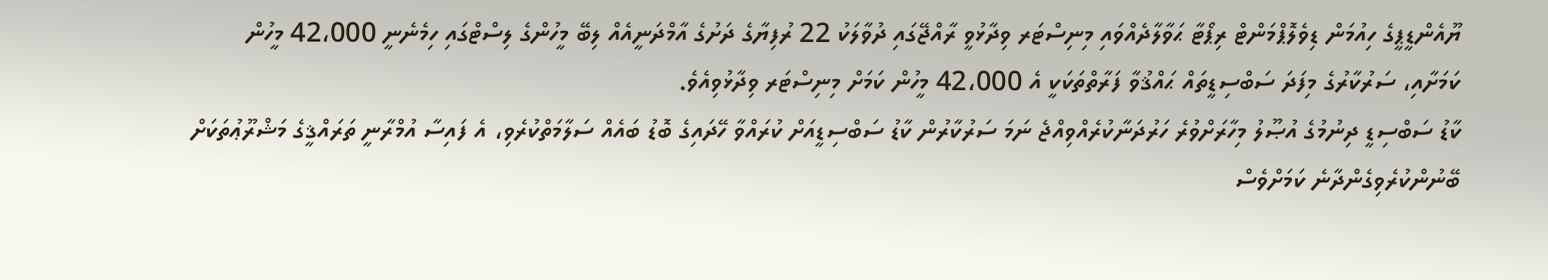ޔޫއެންޑީޕީގެ ހިއުމަން ޑިވެލޮޕްމަންޓް ރިޕޯޓާ ޙަވާލާދެއްވައި މިނިސްޓަރ ވިދާޅުވީ ރާއްޖޭގައި ދުވާލަކު 22 ރުފިޔާގެ ދަށުގެ އާމްދަނީއެއް ލިބޭ މީހުންގެ ލިސްޓްގައި ހިމެނެނީ 42،000 މީހުން ކަމަށާއި، ސަރުކާރުގެ މިފަދަ ސަބްސިޑީތައް ޙައްޤުވާ ފަރާތްތަކަކީ އެ 42،000 މީހުން ކަމަށް މިނިސްޓަރ ވިދާޅުވިއެވެ.
ކާޑު ސަބްސިޑީ ދިނުމުގެ އުޞޫލު މިހާރަށްވުރެ ހަރުދަނާކުރެއްވިއްޖެ ނަމަ ސަރުކާރުން ކާޑު ސަބްސިޑީއަށް ކުރައްވާ ހޭދައިގެ ބޮޑު ބައެއް ސަލާމަތްކުރެވި، އެ ފައިސާ އުމްރާނީ ތަރައްޤީގެ މަޝްރޫޢުތަކަށް ބޭނުންކުރެވިގެންދާނެ ކަމަށްވެސް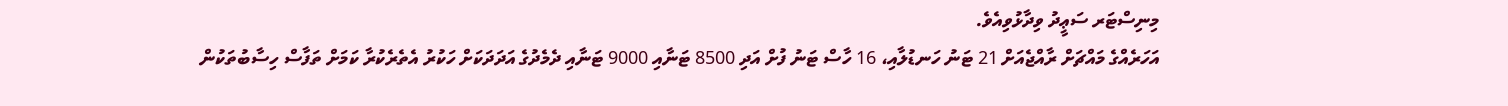މިނިސްޓަރ ސަޢީދު ވިދާޅުވިއެވެ.
އަހަރެއްގެ މައްޗަށް ރާއްޖެއަށް 21 ޓަނު ހަނޑުލާއި، 16 ހާސް ޓަނު ފުށް އަދި 8500 ޓަނާއި 9000 ޓަނާއި ދެމެދުގެ އަދަދަކަށް ހަކުރު އެތެރެކުރާ ކަމަށް ތަފާސް ހިސާބުތަކުން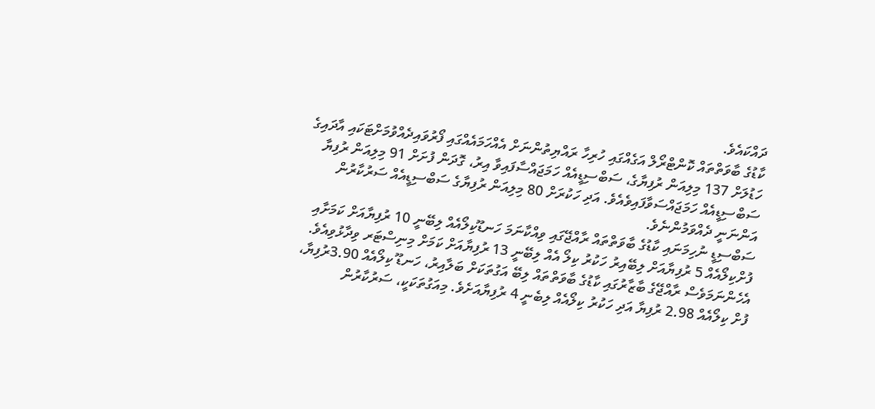ދައްކައެވެ.
ކާޑުގެ ބާވަތްތައް ކޮންޓްރޯލް އަގެއްގައި ހުރިހާ ރައްޔިތުންނަށް އެއްހަމައެއްގައި ފޯރުވައިދެއްވުމަށްޓަކައި އާދައިގެ ހަޑުލަށް 137 މިލިއަން ރުފިޔާގެ، ސަބްސިޑީއެއް ހަމަޖައްސާފައިވާ އިރު، ގޮދަން ފުށަށް 91 މިލިއަން ރުފިޔާ ސަބްސިޑީއެއް ހަމަޖައްސަވާފައިވެއެވެ. އަދި ހަކުރަށް 80 މިލިއަން ރުފިޔާގެ ސަބްސިޑީއެއް ސަރުކާރުން އަންނަނީ ދެއްވަމުންނެވެ.
ސަބްސިޑީ ނުހިމަނައި ކާޑުގެ ބާވަތްތައް ރާއްޖޭގައި ވިއްކާނަމަ ހަނޑޫކިލޯއެއް ލިބޭނީ 10 ރުފިޔާއަށް ކަމަށާއި ފުށްކިލޯއެއް 5 ރުފިޔާއަށް ލިބޭއިރު ހަކުރު ކިލޯ އެއް ލިބޭނީ 13 ރުފިޔާއަށް ކަމަށް މިނިސްޓަރ ވިދާޅުވިއެވެ.
އެހެންނަމަވެސް ރާއްޖޭގެ ބާޒާރުގައި ކާޑުގެ ބާވަތްތައް ލިބޭ އަގުތަކަށް ބަލާއިރު، ހަނޑޫ ކިލޯއެއް 3.90ރުފިޔާ، ފުށް ކިލޯއެއް 2.98 ރުފިޔާ އަދި ހަކުރު ކިލޯއެއް ލިބެނީ 4 ރުފިޔާއަށެވެ. މިއަގުތަކަކީ، ސަރުކާރުން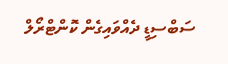ސަބްސިޑީ ދެއްވައިގެން ކޮންޓްރޯލް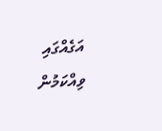އަގެއްގައި ވިއްކަމުން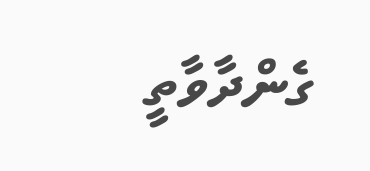ގެންދާވާތީ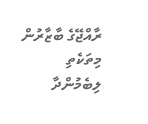ރާއްޖޭގެ ބާޒާރުން މިތަކެތި ލިބެމުންދާ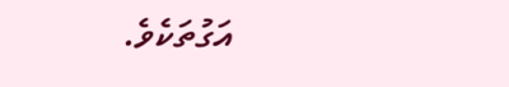އަގުތަކެވެ.